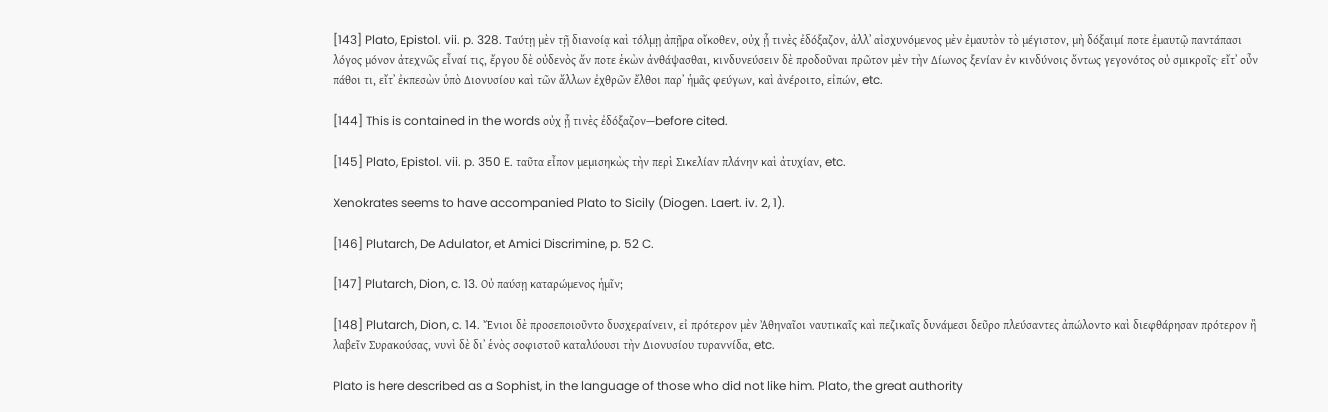[143] Plato, Epistol. vii. p. 328. Ταύτῃ μὲν τῇ διανοίᾳ καὶ τόλμῃ ἀπῇρα οἴκοθεν, οὐχ ᾗ τινὲς ἐδόξαζον, ἀλλ᾽ αἰσχυνόμενος μὲν ἐμαυτὸν τὸ μέγιστον, μὴ δόξαιμί ποτε ἐμαυτῷ παντάπασι λόγος μόνον ἀτεχνῶς εἶναί τις, ἔργου δὲ οὐδενὸς ἄν ποτε ἑκὼν ἀνθάψασθαι, κινδυνεύσειν δὲ προδοῦναι πρῶτον μὲν τὴν Δίωνος ξενίαν ἐν κινδύνοις ὄντως γεγονότος οὐ σμικροῖς· εἴτ᾽ οὖν πάθοι τι, εἴτ᾽ ἐκπεσὼν ὑπὸ Διονυσίου καὶ τῶν ἄλλων ἐχθρῶν ἔλθοι παρ᾽ ἡμᾶς φεύγων, καὶ ἀνέροιτο, εἰπών, etc.

[144] This is contained in the words οὐχ ᾗ τινὲς ἐδόξαζον—before cited.

[145] Plato, Epistol. vii. p. 350 E. ταῦτα εἶπον μεμισηκὼς τὴν περὶ Σικελίαν πλάνην καὶ ἀτυχίαν, etc.

Xenokrates seems to have accompanied Plato to Sicily (Diogen. Laert. iv. 2, 1).

[146] Plutarch, De Adulator, et Amici Discrimine, p. 52 C.

[147] Plutarch, Dion, c. 13. Οὐ παύσῃ καταρώμενος ἡμῖν;

[148] Plutarch, Dion, c. 14. Ἔνιοι δὲ προσεποιοῦντο δυσχεραίνειν, εἰ πρότερον μὲν Ἀθηναῖοι ναυτικαῖς καὶ πεζικαῖς δυνάμεσι δεῦρο πλεύσαντες ἀπώλοντο καὶ διεφθάρησαν πρότερον ἢ λαβεῖν Συρακούσας, νυνὶ δὲ δι᾽ ἑνὸς σοφιστοῦ καταλύουσι τὴν Διονυσίου τυραννίδα, etc.

Plato is here described as a Sophist, in the language of those who did not like him. Plato, the great authority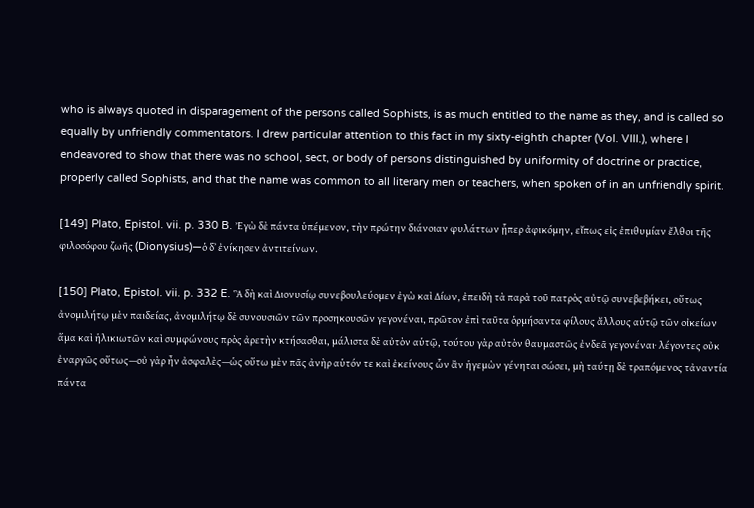who is always quoted in disparagement of the persons called Sophists, is as much entitled to the name as they, and is called so equally by unfriendly commentators. I drew particular attention to this fact in my sixty-eighth chapter (Vol. VIII.), where I endeavored to show that there was no school, sect, or body of persons distinguished by uniformity of doctrine or practice, properly called Sophists, and that the name was common to all literary men or teachers, when spoken of in an unfriendly spirit.

[149] Plato, Epistol. vii. p. 330 B. Ἐγὼ δὲ πάντα ὑπέμενον, τὴν πρώτην διάνοιαν φυλάττων ᾗπερ ἀφικόμην, εἴπως εἰς ἐπιθυμίαν ἔλθοι τῆς φιλοσόφου ζωῆς (Dionysius)—ὁ δ᾽ ἐνίκησεν ἀντιτείνων.

[150] Plato, Epistol. vii. p. 332 E. Ἃ δὴ καὶ Διονυσίῳ συνεβουλεύομεν ἐγὼ καὶ Δίων, ἐπειδὴ τὰ παρὰ τοῦ πατρὸς αὐτῷ συνεβεβήκει, οὕτως ἀνομιλήτῳ μὲν παιδείας, ἀνομιλήτῳ δὲ συνουσιῶν τῶν προσηκουσῶν γεγονέναι, πρῶτον ἐπὶ ταῦτα ὁρμήσαντα φίλους ἄλλους αὑτῷ τῶν οἰκείων ἅμα καὶ ἡλικιωτῶν καὶ συμφώνους πρὸς ἀρετὴν κτήσασθαι, μάλιστα δὲ αὐτὸν αὑτῷ, τούτου γὰρ αὐτὸν θαυμαστῶς ἐνδεᾶ γεγονέναι· λέγοντες οὐκ ἐναργῶς οὕτως—οὐ γὰρ ἦν ἀσφαλὲς—ὡς οὕτω μὲν πᾶς ἀνὴρ αὑτόν τε καὶ ἐκείνους ὧν ἂν ἡγεμὼν γένηται σώσει, μὴ ταύτῃ δὲ τραπόμενος τἀναντία πάντα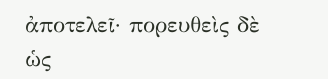ἀποτελεῖ· πορευθεὶς δὲ ὡς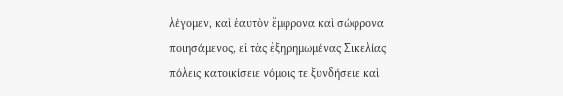λέγομεν, καὶ ἑαυτὸν ἔμφρονα καὶ σώφρονα ποιησάμενος, εἰ τὰς ἐξηρημωμένας Σικελίας πόλεις κατοικίσειε νόμοις τε ξυνδήσειε καὶ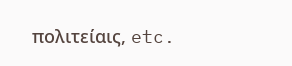πολιτείαις, etc.